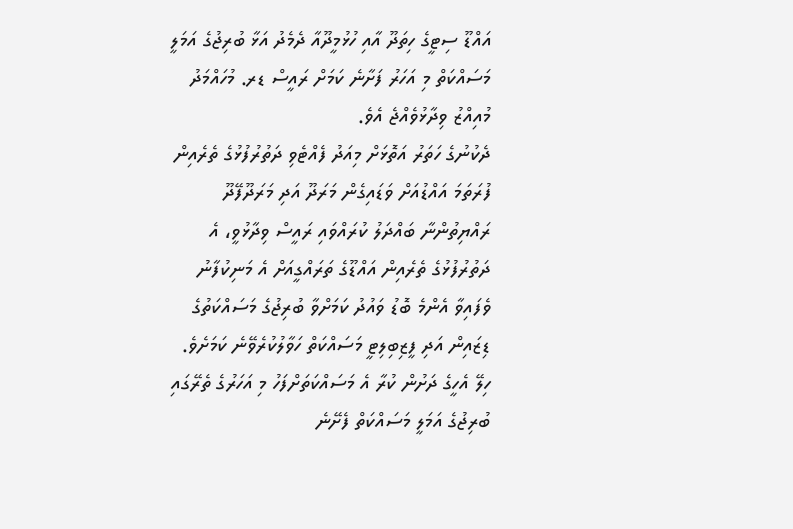އައްޑޫ ސިޓީގެ ހިތަދޫ އާއި ހުޅުމީދޫއާ ދެމެދު އަޅާ ބުރިޖުގެ އަމަލީ މަސައްކަތް މި އަހަރު ފަށާނެ ކަމަށް ރައީސް ޑރ. މުހައްމަދު މުއިއްޒު ވިދާޅުވެއްޖެ އެވެ.
ދެކުނުގެ ހަތަރު އަތޮޅަށް މިއަދު ފެއްޓެވި ދަތުރުފުޅުގެ ތެރެއިން ފުރަތަމަ އައްޑުއަށް ވަޑައިގެން މަރަދޫ އަދި މަރަދޫފޭދޫ ރައްޔިތުންނާ ބައްދަލު ކުރައްވައި ރައީސް ވިދާޅުވީ، އެ ދަތުރުފުޅުގެ ތެރެއިން އައްޑޫގެ ތަރައްގީއަށް އެ މަނިކުފާނު ވެފައިވާ އެންމެ ބޮޑު ވައުދު ކަމަށްވާ ބުރިޖުގެ މަސައްކަތުގެ ޑިޒައިން އަދި ފީޒިބިލިޓީ މަސައްކަތް ހަވާލުކުރެވޭނެ ކަމަށެވެ.
ހިލޭ އެހީގެ ދަށުން ކުރާ އެ މަސައްކަތަށްފަހު މި އަހަރުގެ ތެރޭގައި ބުރިޖުގެ އަމަލީ މަސައްކަތް ފެށޭނެ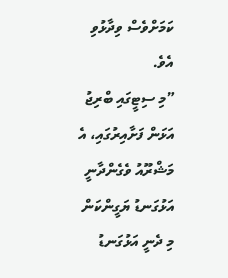ކަމަށްވެސް ވިދާޅުވި އެވެ.
”މި ސިޓީގައި ބްރިޖު އަޅަން ފަށާއިރުގައި، އެ މަޝްރޫއު ވެގެންދާނީ އަޅުގަނޑު ޔަގީންކަން މި ދެނީ އަޅުގަނޑު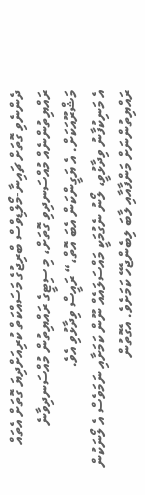ދެންނެވި ގޮތަށް ޗައިނާ-މޯލްޑިވްސް ބްރިޖުގެ މަސައްކަތް ކުރިއަށްދިޔަ ގޮތަށް އެތައް ރައްޔިތުންނެއް މުއްސަނދިވި ގޮތަށް، މި ސިޓީގެ ރައްޔިތުން މުއްސަނދިވާނެ މަޝްރޫއަކަށް. އެ ޔަގީންކަން އެބަ އޮތް،“ ރައީސް ވިދާޅުވި އެވެ.
އެ މަނިކުފާނު ވިދާޅުވީ، ލޯނު ނެގުމަކީ މައްސަލައެއް ނޫން ކަމަށާއި ނަމަވެސް އެ ލޯނަކުން ރައްޔިތުންނަށް މަންފާއާއި ލާބަ ލިބެންޖެހޭ ކަމަށެވެ. އެގޮތުން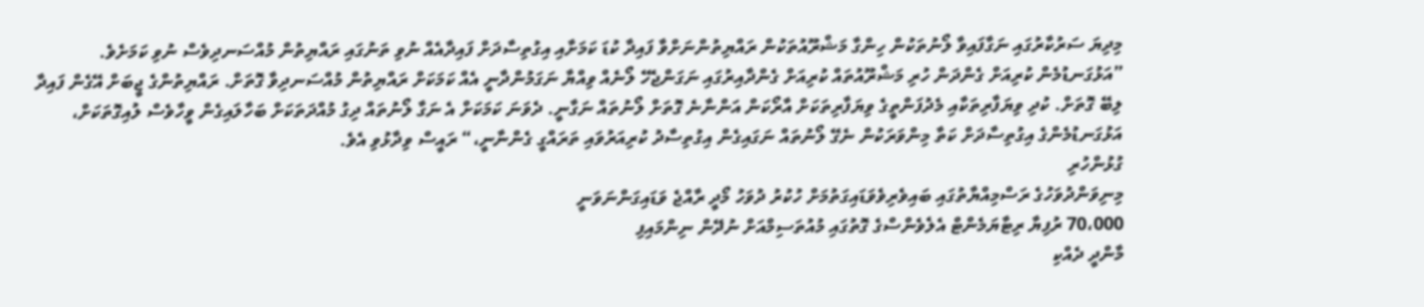މިދިޔަ ސަރުކާރުގައި ނަގާފައިވާ ލޯނުތަކުން ހިންގާ މަޝްރޫއުތަކުން ރައްޔިތުންނަށްވާ ފައިދާ ކުޑަ ކަމަށާއި އިގުތިސާދަށް ފައިދާއެއް ނުވި ތަނުގައި ރައްޔިތުން މުއްސަނދިވެސް ނުވި ކަމަށެވެ.
”އަޅުގަނޑުމެން ކުރިއަށް ގެންދަން ހުރި މަޝްރޫއުތައް ކުރިއަށް ގެންދާއިރުގައި ނަގަންޖެހޭ ލޯނެއް ވިއްޔާ ނަގަމުންދާނީ އެއް ކަމަކަށް ރައްޔިތުން މުއްސަނދިވާ ގޮތަށް. ރައްޔިތުންގެ ޖީބަށް އޭގެން ފައިދާ ލިބޭ ގޮތަށް. ކުދި ވިޔަފާރިތަކާއި މެދުފަންތީގެ ވިޔަފާރިތަކަށް އާރޯކަން އަންނާނެ ގޮތަށް ލޯނުތައް ނަގާނީ. ދެވަނަ ކަމަކަށް އެ ނަގާ ލޯނުތައް ދިގު މުއްދަތަކަށް ބަހާލައިގެން ވީހާވެސް ލުއިގޮތަކަށް، އަޅުގަނޑުމެންގެ އިގުތިސާދަށް ކަތާ މިންވަރަކުން ނެގޭ ލޯނުތައް ނަގައިގެން އިގުތިސާދު ކުރިއަރުވައި ތަރައްގީ ގެންނާނީ،“ ރައީސް ވިދާޅުވި އެވެ.
ގުޅުންހުރި
މިނިވަންދުވަހުގެ ރަސްމިއްޔާތުގައި ބައިވެރިވެވަޑައިގަތުމަށް ހުކުރު ދުވަހު މޯދީ ރާއްޖެ ވަޑައިގަންނަވަނީ
70،000 ރުފިޔާ ރިޓާޔަމެންޓް އެލެވެންސްގެ ގޮތުގައި މުއުތަސިމްއަށް ނުދޭން ނިންމައިފި
މާންދީ ދެއްކި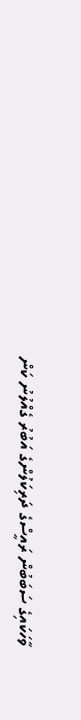ވާހަކައިގެ ސަބަބުން ރައީސްގެ ދަރިކަލުންގެ އަބުރު ގެއްލުނު ކަން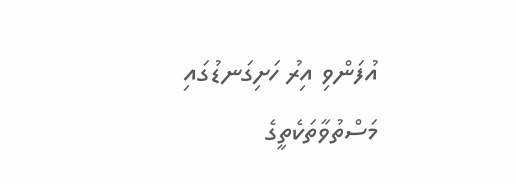އުފަންވި އިރު ހަށިގަނޑުގައި މަސްތުވާތަކެތީގެ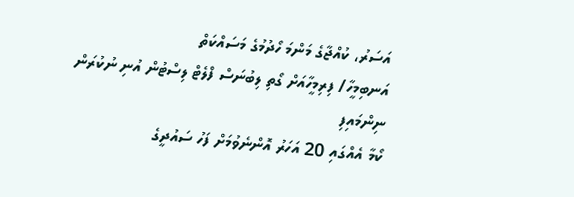އަސަރު، ކުއްޖާގެ މަންމަ ހޯދުމުގެ މަސައްކަތް
އަނބިމީހާ/ ފިރިމީހާއަށް ގޯތި ލިބުނަސް ފްލެޓް ލިސްޓުން އުނި ނުކުރަން ނިންމައިފި
ކޯމާ އެއްގައި 20 އަހަރު އޮންނެވުމަށް ފަހު ސައުދީގެ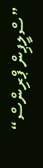”ސްލީޕިން ޕްރިންސް“